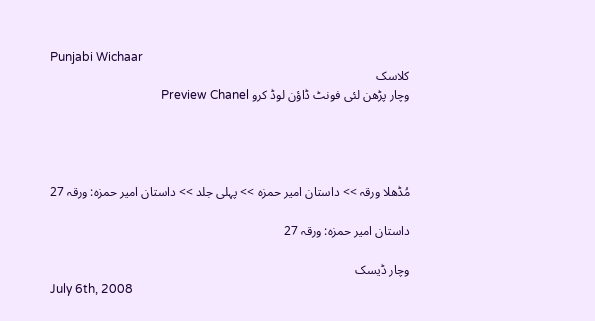Punjabi Wichaar
کلاسک
وچار پڑھن لئی فونٹ ڈاؤن لوڈ کرو Preview Chanel




مُڈھلا ورقہ >> داستان امیر حمزہ >> پہلی جلد >> داستان امیر حمزہ: ورقہ 27

داستان امیر حمزہ: ورقہ 27

وچار ڈیسک
July 6th, 2008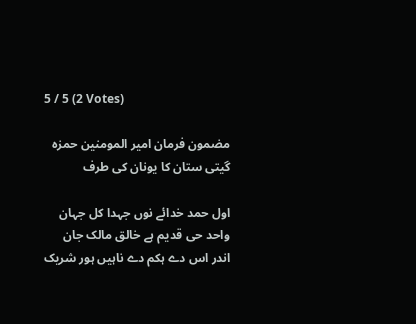5 / 5 (2 Votes)

مضمون فرمان امیر المومنین حمزہ گیتی ستان کا یونان کی طرف

اول حمد خدائے نوں جہدا کل جہان
واحد حی قدیم ہے خالق مالک جان
اندر اس دے ہکم دے ناہیں ہور شریک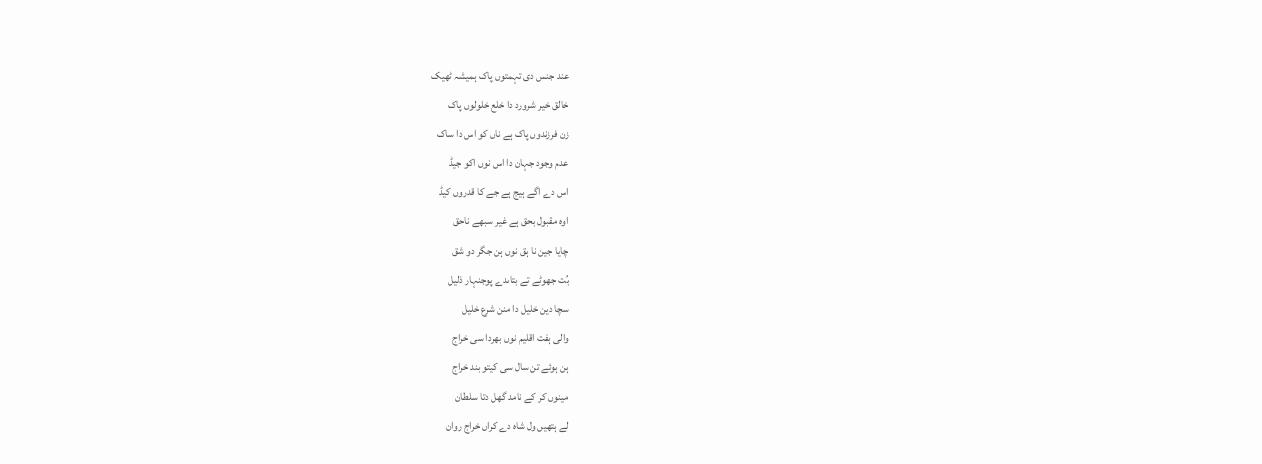عند جنس دی تہمتوں پاک ہمیشہ ٹھیک
خالق خیر شرورد دا خلع خلولوں پاک
زن فرزندوں پاک ہے ناں کو اس دا ساک
عدم وجود جہان دا اس نوں اکو جیڈ
اس دے اگے ہیج ہے جے کا قدروں کیڈ
اوہ مقبول بحق ہے غیر سبھے ناحق
چایا جین نا ہق نوں ہن جگر دو شق
بُت جھوٹے تے بتاںدے پوجنہار ذلیل
سچا دین خلیل دا منن شرع خلیل
والی ہفت اقلیم نوں بھردا سی خراج
ہن ہوئے تن سال سی کیتو بند خراج
مینوں کر کے نامد گھل دتا سلطان
لے ہتھیں ول شاہ دے کراں خراج روان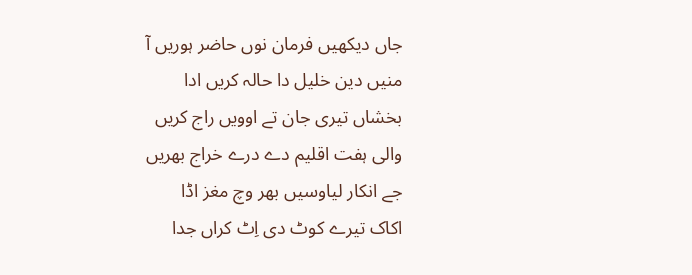جاں دیکھیں فرمان نوں حاضر ہوریں آ
منیں دین خلیل دا حالہ کریں ادا
بخشاں تیری جان تے اوویں راج کریں
والی ہفت اقلیم دے درے خراج بھریں
جے انکار لیاوسیں بھر وچ مغز اڈا
اکاک تیرے کوٹ دی اِٹ کراں جدا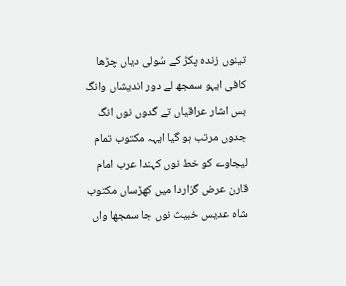تینوں زندہ پکڑ کے سُولی دیاں چڑھا
کافی ایہو سمجھ لے دور اندیشاں وانگ
بس اشار عراقیاں تے گدوں نوں انگ
جدوں مرتب ہو گیا ایہہ مکتوب تمام
لیجاوے کو خط نوں کہندا عرب امام
قارن عرض گزاردا میں کھڑساں مکتوب
شاہ عدیس خبیث نوں جا سمجھا واں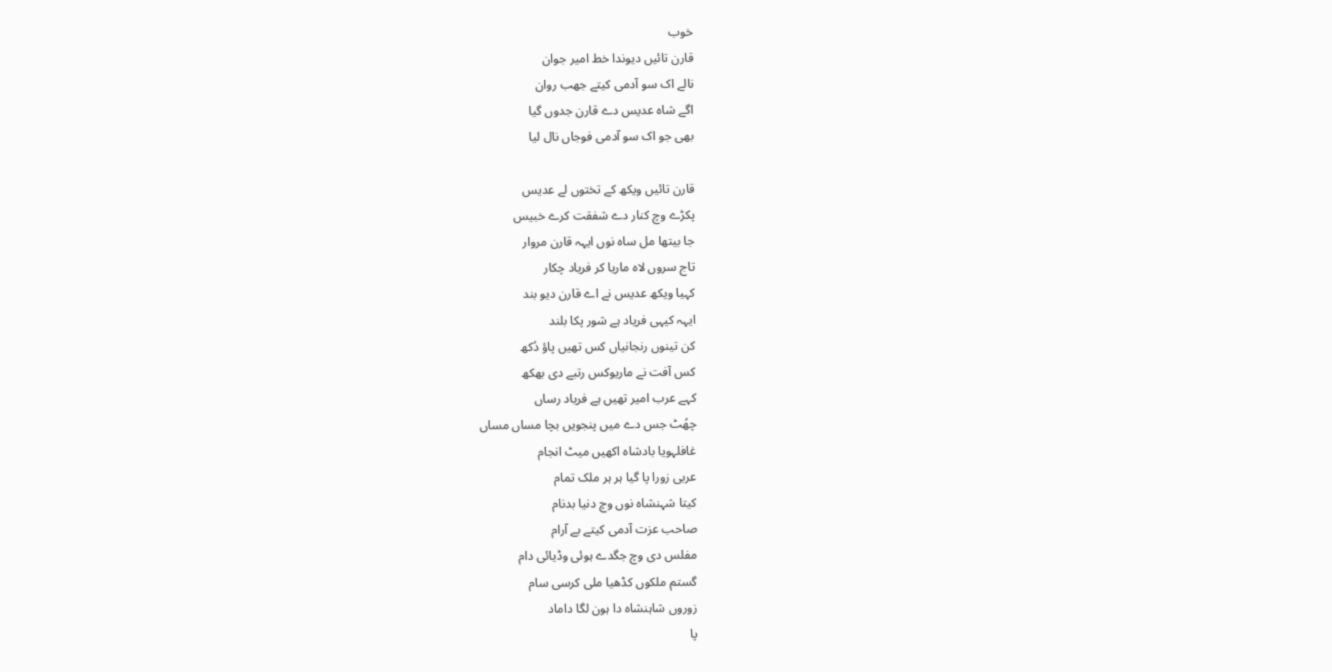خوب
قارن تائیں دیوندا خط امیر جوان
نالے اک سو آدمی کیتے جھب روان
اگے شاہ عدیس دے قارن جدوں گیا
بھی جو اک سو آدمی فوجاں نال لیا

قارن تائیں ویکھ کے تختوں لے عدیس
پکڑے وچ کنار دے شفقت کرے خبیس
جا بیتھا مل ساہ نوں ایہہ قارن مروار
تاج سروں لاہ ماریا کر فریاد چکار
کہیا ویکھ عدیس نے اے قارن دیو بند
ایہہ کیہی فریاد ہے شور پکا بلند
کن تینوں رنجانیاں کس تھیں پاؤ دُکھ
کس آفت نے ماریوکس رتبے دی بھکھ
کہے عرب امیر تھیں ہے فریاد رساں
چھُٹ جس دے میں پنجویں بچا مساں مساں
غافلہویا بادشاہ اکھیں میٹ انجام
عربی زورا پا گیا ہر ہر ملک تمام
کیتا شہنشاہ نوں وچ دنیا بدنام
صاحب عزت آدمی کیتے بے آرام
مفلس دی وچ جگدے ہوئی وڈیائی دام
گستم ملکوں کڈھیا ملی کرسی سام
زوروں شاہنشاہ دا ہون لگا داماد
پا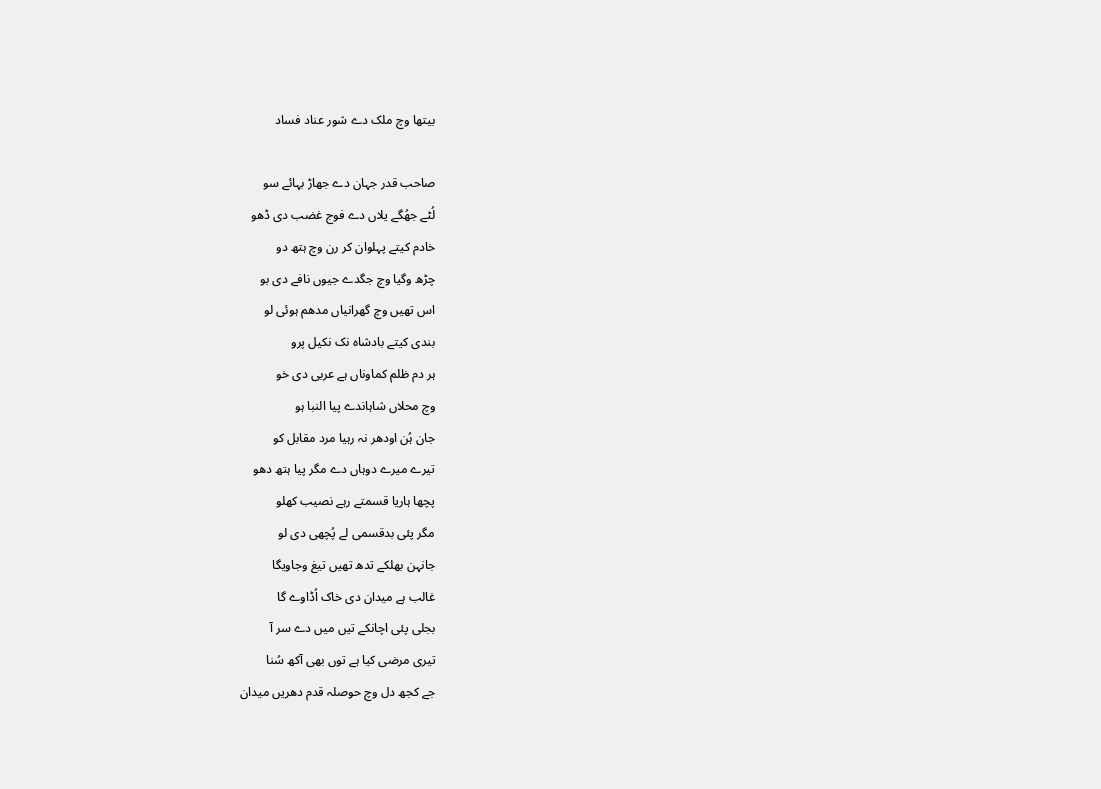بیتھا وچ ملک دے شور عناد فساد

صاحب قدر جہان دے جھاڑ بہائے سو
لُٹے جھُگے یلاں دے فوج غضب دی ڈھو
خادم کیتے پہلوان کر رن وچ ہتھ دو
چڑھ وگیا وچ جگدے جیوں نافے دی بو
اس تھیں وچ گھرانیاں مدھم ہوئی لو
بندی کیتے بادشاہ نک نکیل پرو
ہر دم ظلم کماوناں ہے عربی دی خو
وچ محلاں شاہاندے پیا النبا ہو
جان ہُن اودھر نہ رہیا مرد مقابل کو
تیرے میرے دوہاں دے مگر پیا ہتھ دھو
پچھا ہاریا قسمتے رہے نصیب کھلو
مگر پئی بدقسمی لے پُچھی دی لو
جانہن بھلکے تدھ تھیں تیغ وجاویگا
غالب ہے میدان دی خاک اُڈاوے گا
بجلی پئی اچانکے تیں میں دے سر آ
تیری مرضی کیا ہے توں بھی آکھ سُنا
جے کجھ دل وچ حوصلہ قدم دھریں میدان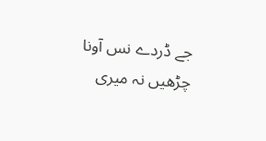جے ڈردے نس آونا چڑھیں نہ میری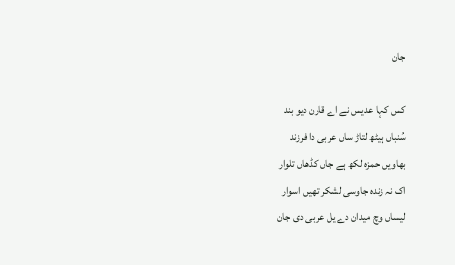جان

کس کہا عدیس نے اے قارن دیو بند
سُنباں ہیٹھ لتاڑ ساں عربی دا فرزند
بھاویں حمزہ لکھ ہے جاں کڈھاں تلوار
اک نہ زندہ جاوسی لشکر تھیں اسوار
لیساں وچ میدان دے یل عربی دی جان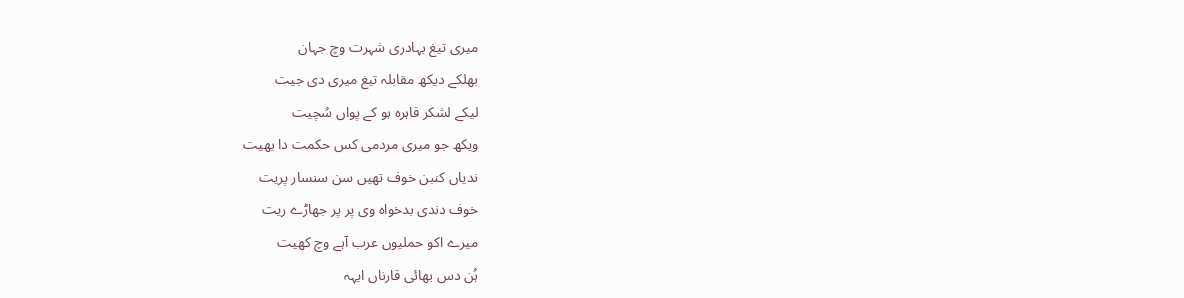میری تیغ بہادری شہرت وچ جہان
بھلکے دیکھ مقابلہ تیغ میری دی جیت
لیکے لشکر قاہرہ ہو کے پواں سُچیت
ویکھ جو میری مردمی کس حکمت دا بھیت
ندیاں کنبن خوف تھیں سن سنسار پریت
خوف دندی بدخواہ وی پر پر جھاڑے ریت
میرے اکو حملیوں عرب آہے وچ کھیت
ہُن دس بھائی قارناں ایہہ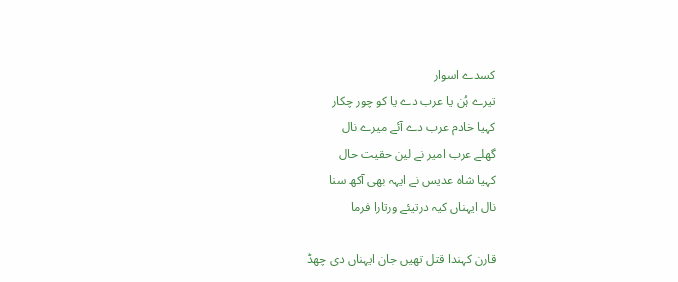کسدے اسوار
تیرے ہُن یا عرب دے یا کو چور چکار
کہیا خادم عرب دے آئے میرے نال
گھلے عرب امیر نے لین حقیت حال
کہیا شاہ عدیس نے ایہہ بھی آکھ سنا
نال ایہناں کیہ درتیئے ورتارا فرما

قارن کہندا قتل تھیں جان ایہناں دی چھڈ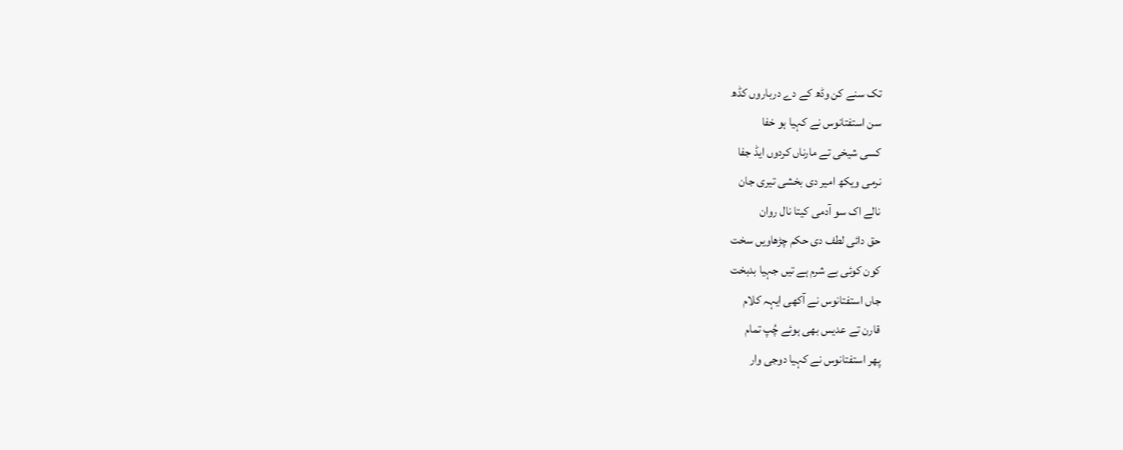تک سنے کن وڈھ کے دے درباروں کڈھ
سن استفتانوس نے کہیا ہو خفا
کسی شیخی تے مارناں کردوں ایڈ جفا
نرمی ویکھ امیر دی بخشی تیری جان
نالے اک سو آدمی کیتا نال روان
حق دائی لطف دی حکم چڑھاویں سخت
کون کوئی بے شرم ہے تیں جہیا بدبخت
جاں استفتانوس نے آکھی ایہہ کلام
قارن تے عدیس بھی ہوئے چُپ تمام
پھر استفتانوس نے کہیا دوجی وار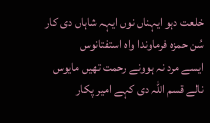خلعت دہو ایہناں نوں ایہہ شاہاں دی کار
سُن حمزہ فرماوندا واہ استفتانوس
ایسے مرد نہ ہوونے رحمت تھیں مایوس
نالے قسم اللہ دی کہے امیر پکار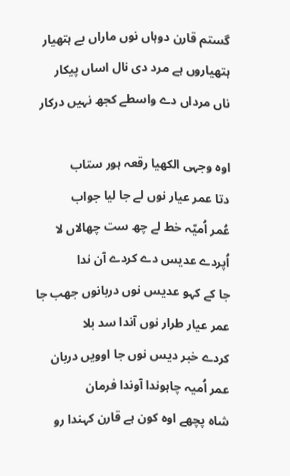گستم قارن دوہاں نوں ماراں بے ہتھیار
ہتھیاروں ہے مرد دی نال اساں پیکار
ناں مرداں دے واسطے کجھ نہیں درکار

اوہ وجہی الکھیا رقعہ ہور ستاب
دتا عمر عیار نوں لے جا لیا جواب
عُمر اُمیّہ خط لے چھ ست چھالاں لا
اُپردے عدیس دے کردے آن ندا
جا کے کہو عدیس نوں دربانوں جھب جا
عمر عیار طرار نوں آندا سد بلا
کردے خبر دیس نوں جا اوویں دربان
عمر اُمیہ چاہوندا آوندا فرمان
شاہ پچھے اوہ کون ہے قارن کہندا رو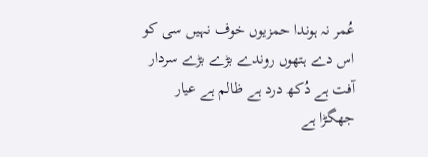عُمر نہ ہوندا حمزیوں خوف نہیں سی کو
اس دے ہتھوں روندے بڑے بڑے سردار
آفت ہے دُکھ درد ہے ظالم ہے عیار
جھگڑا ہے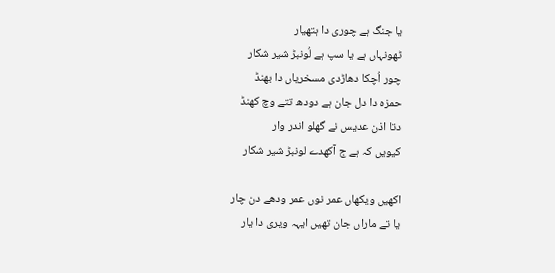یا جنگ ہے چوری دا ہتھیار
ٹھونہاں ہے یا سپ ہے لُونبڑ شیر شکار
چور اُچکا دھاڑدی مسخریاں دا بھنڈ
حمزہ دا دل جان ہے دودھ تتے وچ کھنڈ
دتا اذن عدیس نے گھلو اندر وار
کیویں کہ ہے ج آکھدے لونبڑ شیر شکار

اکھیں ویکھاں عمر نوں عمر ودھے دن چار
یا تے ماراں جان تھیں ایہہ ویری دا یار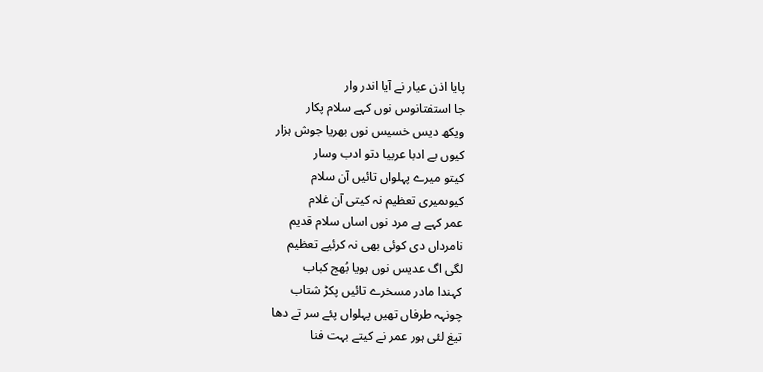پایا اذن عیار نے آیا اندر وار
جا استفتانوس نوں کہے سلام پکار
ویکھ دیس خسیس نوں بھریا جوش ہزار
کیوں بے ادبا عربیا دتو ادب وسار
کیتو میرے پہلواں تائیں آن سلام
کیوںمیری تعظیم نہ کیتی آن غلام
عمر کہے ہے مرد نوں اساں سلام قدیم
نامرداں دی کوئی بھی نہ کرئیے تعظیم
لگی اگ عدیس نوں ہویا بُھج کباب
کہندا مادر مسخرے تائیں پکڑ شتاب
چونہہ طرفاں تھیں پہلواں پئے سر تے دھا
تیغ لئی ہور عمر نے کیتے بہت فنا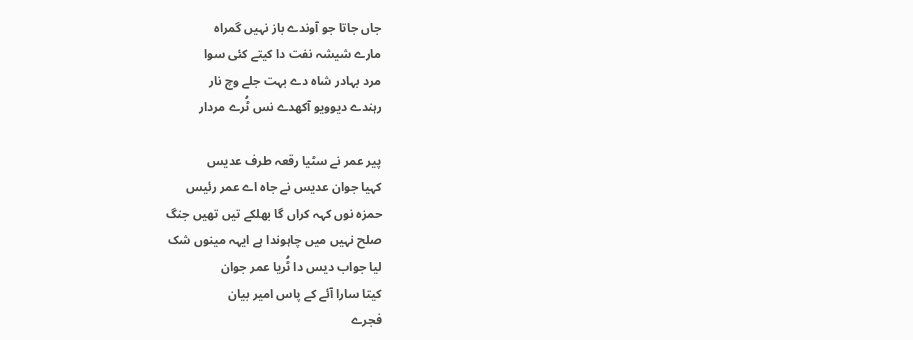جاں جاتا جو آوندے باز نہیں گمراہ
مارے شیشہ نفت دا کیتے کئی سوا
مرد بہادر شاہ دے بہت جلے وچ نار
رہندے دیوویو آکھدے نس ٹُرے مردار

پیر عمر نے سٹیا رقعہ طرف عدیس
کہیا جوان عدیس نے جاہ اے عمر رئیس
حمزہ نوں کہہ کراں گا بھلکے تیں تھیں جنگ
صلح نہیں میں چاہوندا ہے ایہہ مینوں شک
لیا جواب دیس دا ٹُریا عمر جوان
کیتا سارا آئے کے پاس امیر بیان
فجرے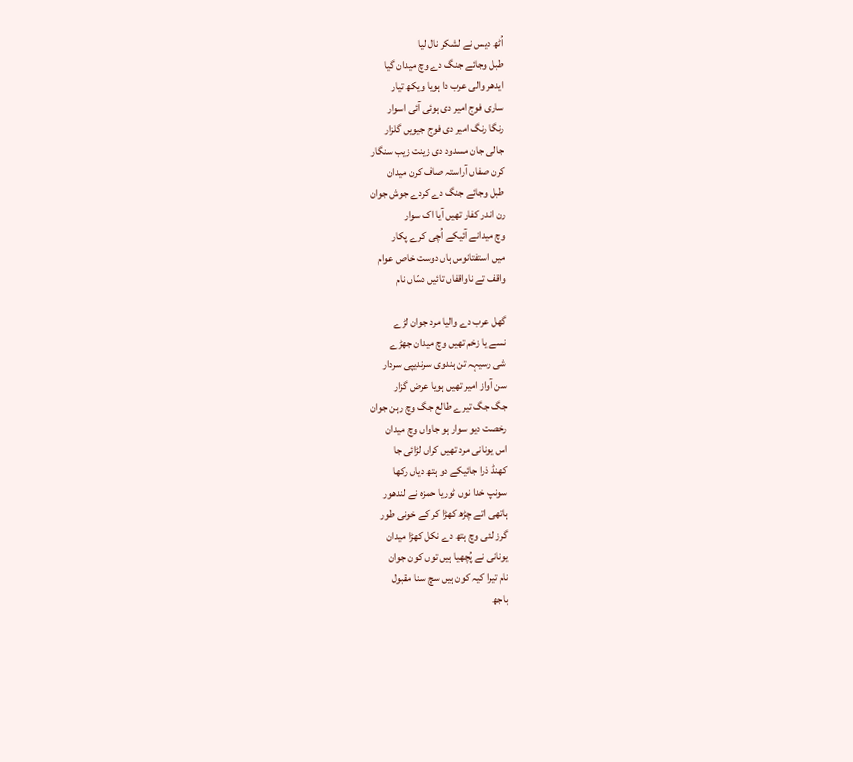اُٹھ دیس نے لشکر نال لیا
طبل وجائے جنگ دے وچ میدان گیا
ایدھر والی عرب دا ہویا ویکھ تیار
ساری فوج امیر دی ہوئی آئی اسوار
رنگا رنگ امیر دی فوج جیویں گلزار
جالی جان مسدود دی زینت زیب سنگار
کرن صفاں آراستہ صاف کرن میدان
طبل وجائے جنگ دے کردے جوش جوان
رن اندر کفار تھیں آیا اک سوار
وچ میدانے آئیکے اُچی کرے پکار
میں استفتانوس ہاں دوست خاص عوام
واقف تے ناواقفاں تائیں دسّاں نام

گھل عرب دے والیا مرد جوان لڑے
نسے یا زخم تھیں وچ میدان جھڑے
شی رسیہہ تن ہندوی سرندیپی سردار
سن آواز امیر تھیں ہویا عرض گزار
جگ جگ تیرے طالع جگ وچ رہن جوان
رخصت دیو سوار ہو جاواں وچ میدان
اس یونانی مرد تھیں کراں لڑائی جا
کھنڈ ذرا جائیکے دو ہتھ دیاں رکھا
سونپ خدا نوں ٹوریا حمزہ نے لندھور
ہاتھی اتے چڑھ کھڑا کر کے خونی طور
گرز لئی وچ ہتھ دے نکل کھڑا میدان
یونانی نے پُچھیا ہیں توں کون جوان
نام تیرا کیہ کون ہیں سچ سنا مقبول
باجھ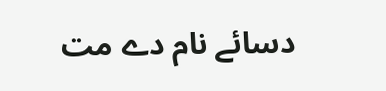دسائے نام دے مت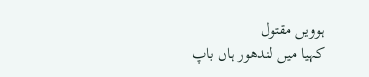ہوویں مقتول
کہیا میں لندھور ہاں باپ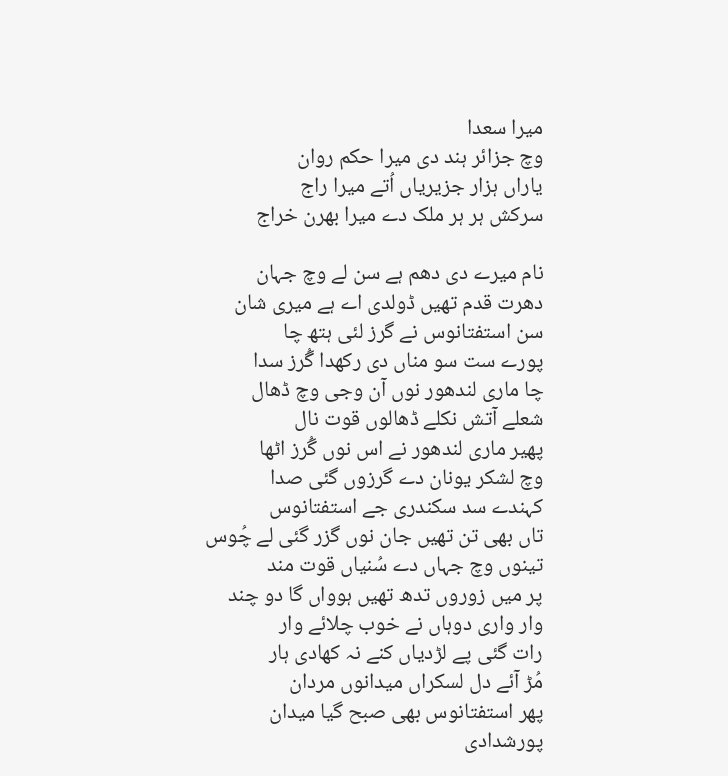میرا سعدا
وچ جزائر ہند دی میرا حکم روان
یاراں ہزار جزیریاں اُتے میرا راج
سرکش ہر ہر ملک دے میرا بھرن خراج

نام میرے دی دھم ہے سن لے وچ جہان
دھرت قدم تھیں ڈولدی اے ہے میری شان
سن استفتانوس نے گرز لئی ہتھ چا
پورے ست سو مناں دی رکھدا گُرز سدا
چا ماری لندھور نوں آن وجی وچ ڈھال
شعلے آتش نکلے ڈھالوں قوت نال
پھیر ماری لندھور نے اس نوں گُرز اٹھا
وچ لشکر یونان دے گرزوں گئی صدا
کہندے سد سکندری جے استفتانوس
تاں بھی تن تھیں جان نوں گزر گئی لے چُوس
تینوں وچ جہاں دے سُنیاں قوت مند
پر میں زوروں تدھ تھیں ہوواں گا دو چند
وار واری دوہاں نے خوب چلائے وار
رات گئی پے لڑدیاں کنے نہ کھادی ہار
مُڑ آئے دل لسکراں میدانوں مردان
پھر استفتانوس بھی صبح گیا میدان
پورشدادی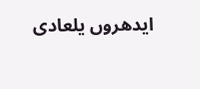ایدھروں یلعادی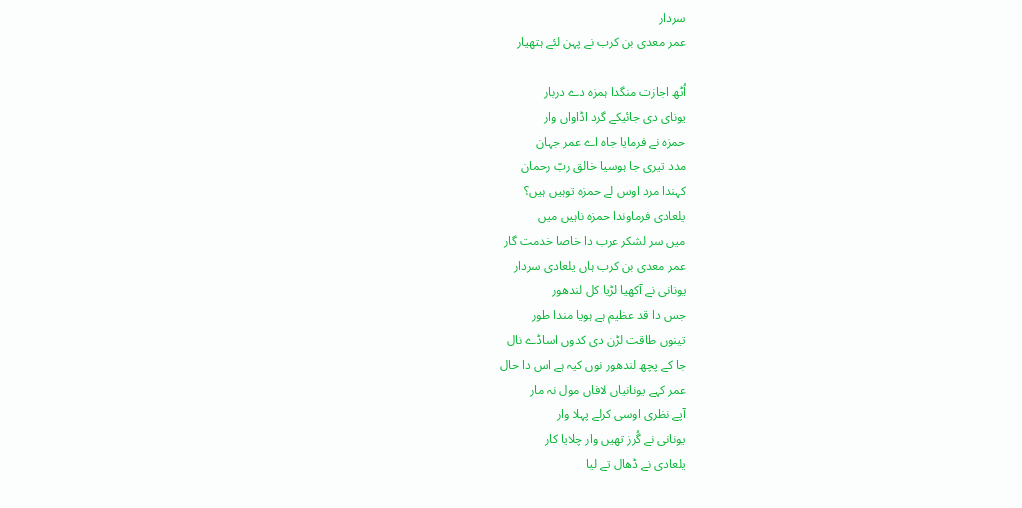سردار
عمر معدی بن کرب نے پہن لئے ہتھیار

اُٹھ اجازت منگدا ہمزہ دے دربار
یونای دی جائیکے گرد اڈاواں وار
حمزہ نے فرمایا جاہ اے عمر جہان
مدد تیری جا ہوسیا خالق ربّ رحمان
کہندا مرد اوس لے حمزہ توہیں ہیں؟
یلعادی فرماوندا حمزہ ناہیں میں
میں سر لشکر عرب دا خاصا خدمت گار
عمر معدی بن کرب ہاں یلعادی سردار
یونانی نے آکھیا لڑیا کل لندھور
جس دا قد عظیم ہے ہویا مندا طور
تینوں طاقت لڑن دی کدوں اساڈے نال
جا کے پچھ لندھور نوں کیہ ہے اس دا حال
عمر کہے یونانیاں لافاں مول نہ مار
آپے نظری اوسی کرلے پہلا وار
یونانی نے گُرز تھیں وار چلایا کار
یلعادی نے ڈھال تے لیا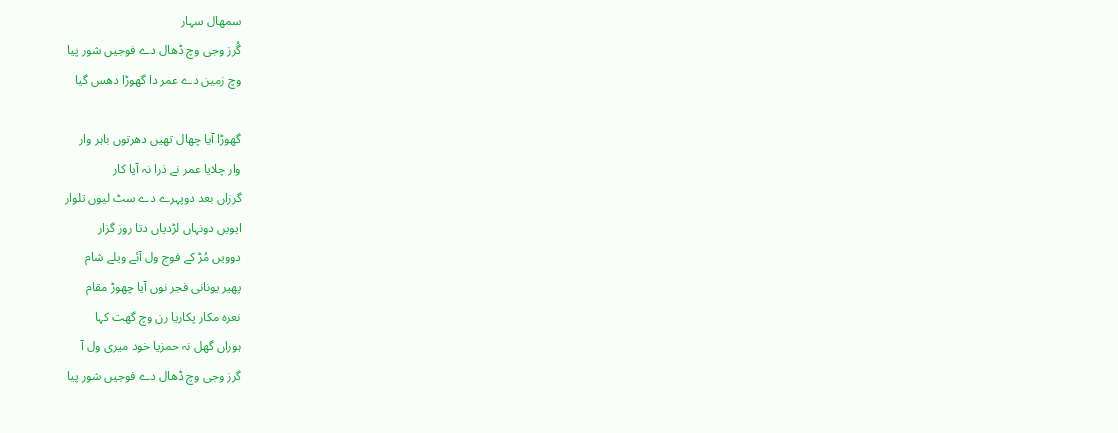سمھال سہار
گُرز وجی وچ ڈھال دے فوجیں شور پیا
وچ زمین دے عمر دا گھوڑا دھس گیا

گھوڑا آیا چھال تھیں دھرتوں باہر وار
وار چلایا عمر نے ذرا نہ آیا کار
گرزاں بعد دوپہرے دے سٹ لیوں تلوار
ایویں دونہاں لڑدیاں دتا روز گزار
دوویں مُڑ کے فوج ول آئے ویلے شام
پھیر یونانی فجر نوں آیا چھوڑ مقام
نعرہ مکار پکاریا رن وچ گھت کہا
ہوراں گھل نہ حمزیا خود میری ول آ
گرز وجی وچ ڈھال دے فوجیں شور پیا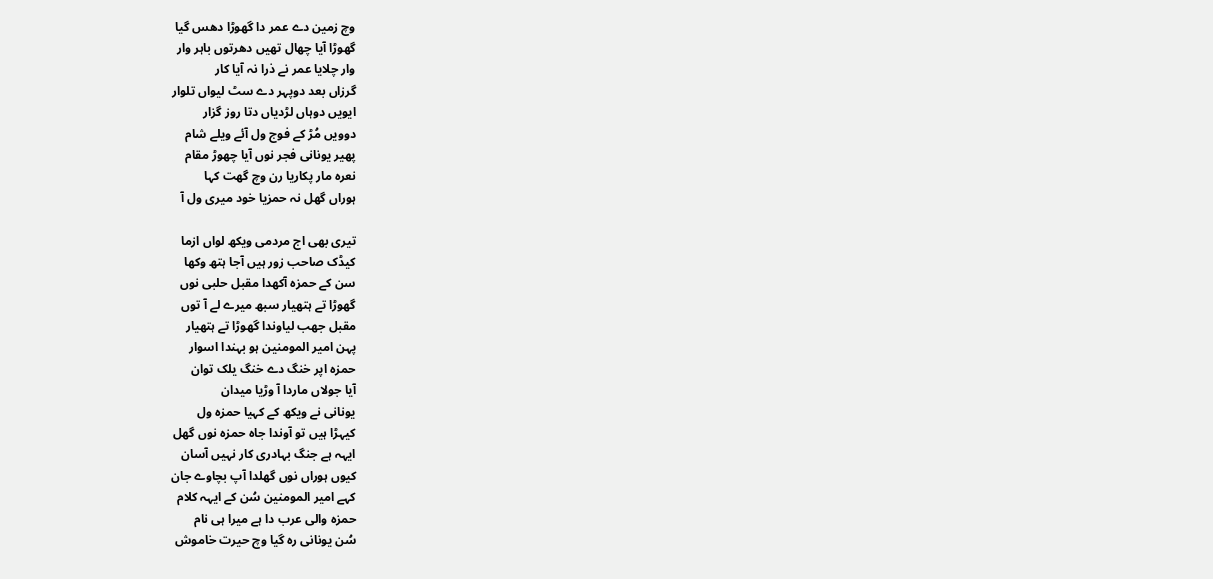وچ زمین دے عمر دا گھوڑا دھس گیا
گھوڑا آیا چھال تھیں دھرتوں باہر وار
وار چلایا عمر نے ذرا نہ آیا کار
گرزاں بعد دوپہر دے سٹ لیواں تلوار
ایویں دوہاں لڑدیاں دتا روز گزار
دوویں مُڑ کے فوج ول آئے ویلے شام
پھیر یونانی فجر نوں آیا چھوڑ مقام
نعرہ مار پکاریا رن وچ گھت کہا
ہوراں گھل نہ حمزیا خود میری ول آ

تیری بھی اج مردمی ویکھ لواں ازما
کیڈک صاحب زور ہیں آجا ہتھ وکھا
سن کے حمزہ آکھدا مقبل حلبی نوں
گھوڑا تے ہتھیار سبھ میرے لے آ توں
مقبل جھب لیاوندا گھوڑا تے ہتھیار
پہن امیر المومنین ہو بہندا اسوار
حمزہ اپر خنگ دے خنگ یلک توان
آیا جولاں ماردا آ وڑیا میدان
یونانی نے ویکھ کے کہیا حمزہ ول
کیہڑا ہیں تو آوندا جاہ حمزہ نوں گھل
ایہہ ہے جنگ بہادری کار نہیں آسان
کیوں ہوراں نوں گھلدا آپ بچاوے جان
کہے امیر المومنین سُن کے ایہہ کلام
حمزہ والی عرب دا ہے میرا ہی نام
سُن یونانی رہ گیا وچ حیرت خاموش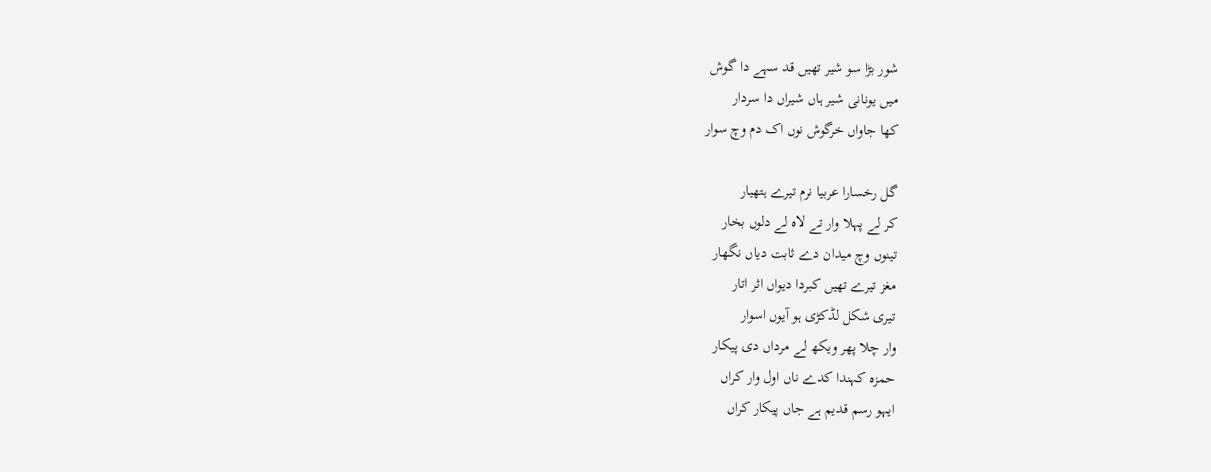شور بڑا سو شیر تھیں قد سہے دا گوش
میں یونانی شیر ہاں شیراں دا سردار
کھا جاواں خرگوش نوں اک دم وچ سوار

گل رخسارا عربیا نرم تیرے ہتھیار
کر لے پہلا وار تے لاہ لے دلوں بخار
تینوں وچ میدان دے ثابت دیاں نگھار
مغز تیرے تھیں کبردا دیواں اثر اتار
تیری شکل لڈکڑی ہو آیوں اسوار
وار چلا پھر ویکھ لے مرداں دی پیکار
حمزہ کہندا کدے ناں اول وار کراں
ایہو رسم قدیم ہے جاں پیکار کراں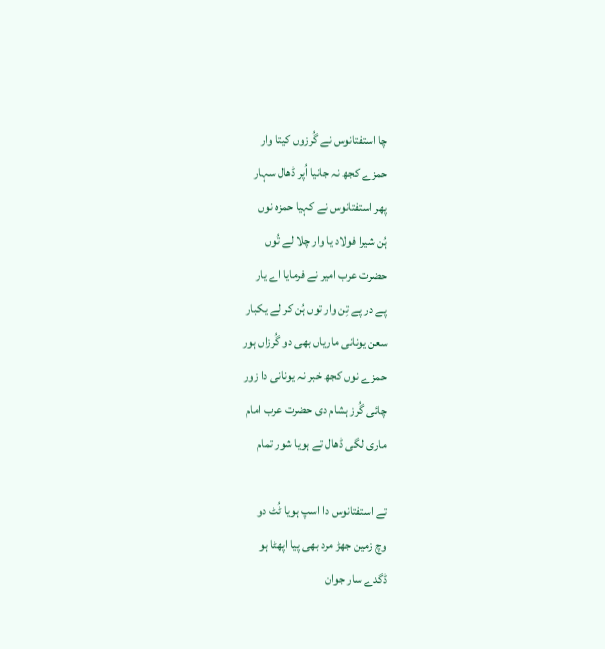چا استفتانوس نے گُرزوں کیتا وار
حمزے کجھ نہ جانیا اُپر ڈھال سہار
پھر استفتانوس نے کہیا حمزہ نوں
ہُن شیرا فولاد یا وار چلا لے تُوں
حضرت عرب امیر نے فرمایا اے یار
پے در پے تِن وار توں ہُن کر لے یکبار
سعن یونانی ماریاں بھی دو گُرزاں ہور
حمزے نوں کجھ خبر نہ یونانی دا زور
چائی گُرز ہشام دی حضرت عرب امام
ماری لگی ڈھال تے ہویا شور تمام

تے استفتانوس دا اسپ ہویا ٹُٹ دو
وچ زمین جھڑ مرد بھی پیا اپھٹا ہو
ڈگدے سار جوان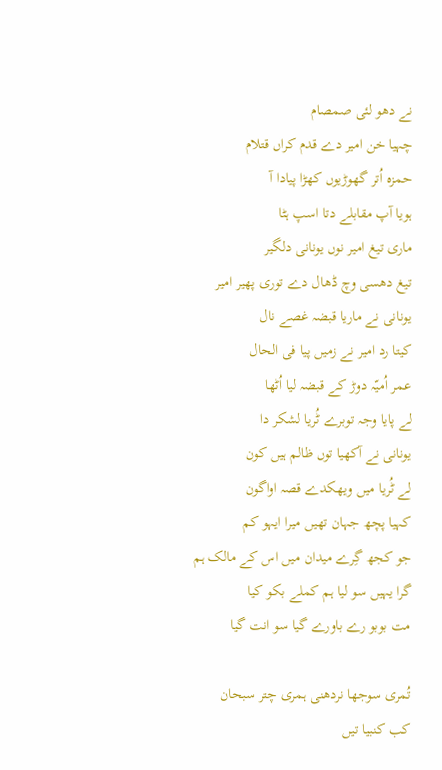نے دھو لئی صمصام
چہیا خن امیر دے قدم کراں قتلام
حمزہ اُتر گھوڑیوں کھڑا پیادا آ
ہویا آپ مقابلے دتا اسپ ہٹا
ماری تیغ امیر نوں یونانی دلگیر
تیغ دھسی وچ ڈھال دے توری پھیر امیر
یونانی نے ماریا قبضہ غصے نال
کیتا رد امیر نے زمیں پیا فی الحال
عمر اُمیّہ دوڑ کے قبضہ لیا اُٹھا
لے پایا وجہ توبرے ٹُریا لشکر دا
یونانی نے آکھیا توں ظالم ہیں کون
لے ٹُریا میں ویھکدے قصہ اواگون
کہیا پچھ جہان تھیں میرا ایہو کم
جو کجھ گِرے میدان میں اس کے مالک ہم
گرا یہیں سو لیا ہم کملے بکو کیا
مت بوبو رے باورے گیا سو انت گیا

تُمری سوجھا نردھنی ہمری چتر سبحان
کب کنبیا تیں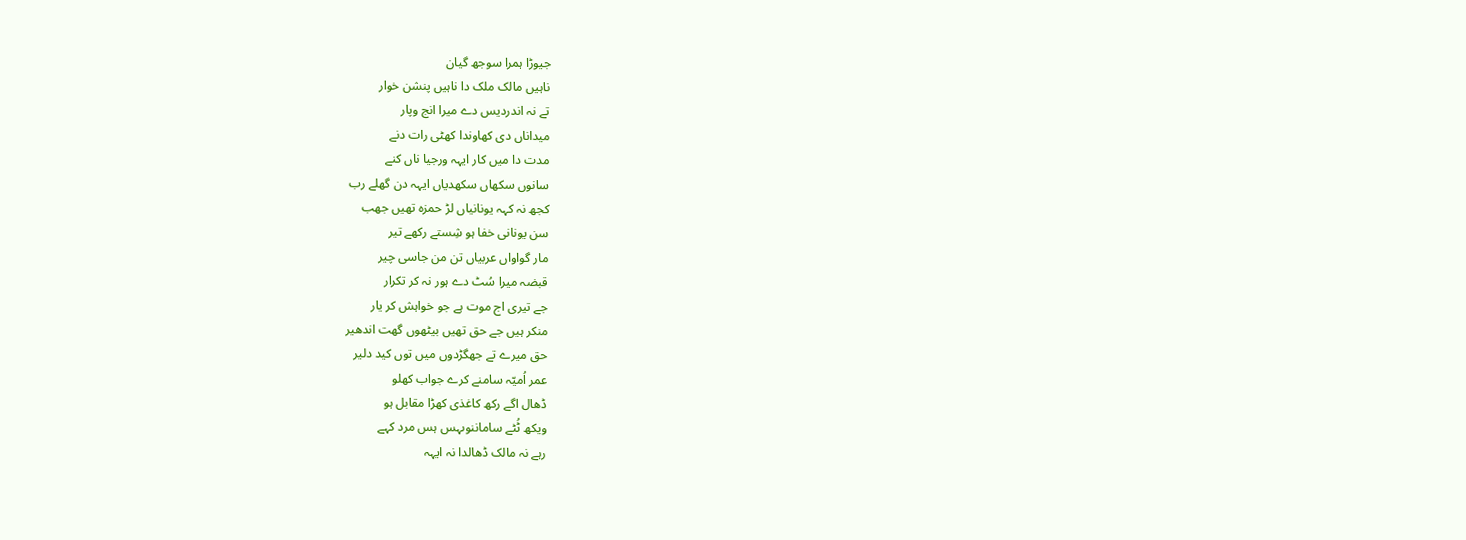جیوڑا ہمرا سوجھ گیان
ناہیں مالک ملک دا ناہیں پنشن خوار
تے نہ اندردیس دے میرا انج وپار
میداناں دی کھاوندا کھٹی رات دنے
مدت دا میں کار ایہہ ورجیا ناں کنے
سانوں سکھاں سکھدیاں ایہہ دن گھلے رب
کجھ نہ کہہ یونانیاں لڑ حمزہ تھیں جھب
سن یونانی خفا ہو شِستے رکھے تیر
مار گواواں عربیاں تن من جاسی چیر
قبضہ میرا سُٹ دے ہور نہ کر تکرار
جے تیری اج موت ہے جو خواہش کر یار
منکر ہیں جے حق تھیں بیٹھوں گھت اندھیر
حق میرے تے جھگڑدوں میں توں کید دلیر
عمر اُمیّہ سامنے کرے جواب کھلو
ڈھال اگے رکھ کاغذی کھڑا مقابل ہو
ویکھ ٹُٹے ساماننوںہس ہس مرد کہے
رہے نہ مالک ڈھالدا نہ ایہہ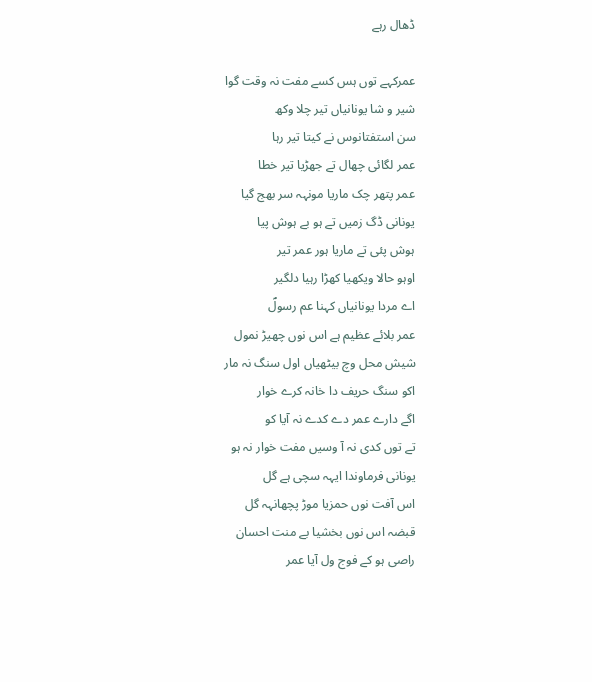ڈھال رہے

عمرکہے توں ہس کسے مفت نہ وقت گوا
شیر و شا یونانیاں تیر چلا وکھ
سن استفتانوس نے کیتا تیر رہا
عمر لگائی چھال تے جھڑیا تیر خطا
عمر پتھر چک ماریا مونہہ سر بھج گیا
یونانی ڈگ زمیں تے ہو بے ہوش پیا
ہوش پئی تے ماریا ہور عمر تیر
اوہو حالا ویکھیا کھڑا رہیا دلگیر
اے مردا یونانیاں کہنا عم رسولؐ
عمر بلائے عظیم ہے اس نوں چھیڑ نمول
شیش محل وچ بیٹھیاں اول سنگ نہ مار
اکو سنگ حریف دا خانہ کرے خوار
اگے دارے عمر دے کدے نہ آیا کو
تے توں کدی نہ آ وسیں مفت خوار نہ ہو
یونانی فرماوندا ایہہ سچی ہے گل
اس آفت نوں حمزیا موڑ پچھانہہ گل
قبضہ اس نوں بخشیا بے منت احسان
راصی ہو کے فوج ول آیا عمر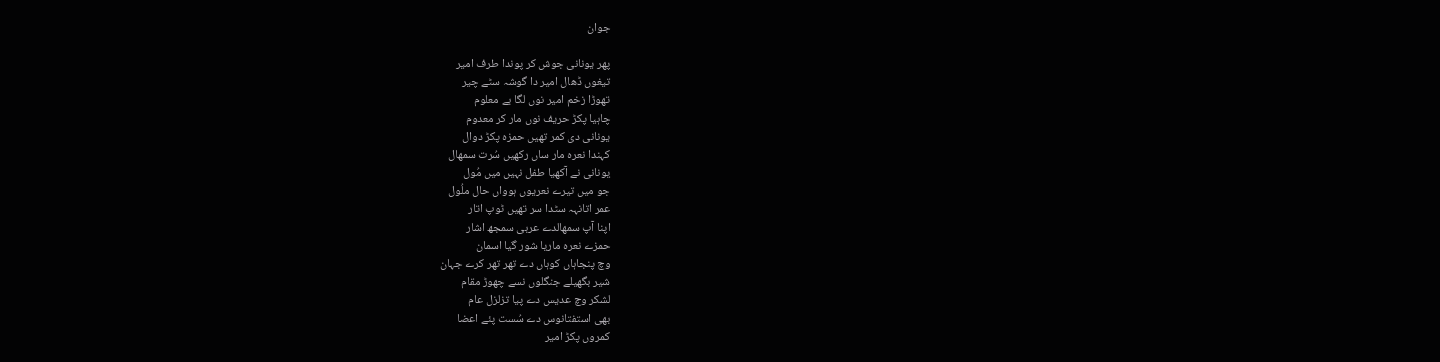جوان

پھر یونانی جوش کر پوندا طرف امیر
تیغوں ڈھال امیر دا گوشہ سٹے چیر
تھوڑا زخم امیر نوں لگا بے معلوم
چاہیا پکڑ حریف نوں مار کر معدوم
یونانی دی کمر تھیں حمزہ پکڑ دوال
کہندا نعرہ مار ساں رکھیں سُرت سمھال
یونانی نے آکھیا طفل نہیں میں مُول
جو میں تیرے نعریوں ہوواں حال ملُول
عمر اتانہہ سٹدا سر تھیں ٹوپ اتار
اپنا آپ سمھالدے عربی سمجھ اشار
حمزے نعرہ ماریا شور گیا اسمان
وچ پنجاہاں کوہاں دے تھر تھر کرے جہان
شیر بگھیلے جنگلوں نسے چھوڑ مقام
لشکر وچ عدیس دے پیا تزلزل عام
بھی استفتانوس دے سُست پئے اعضا
کمروں پکڑ امیر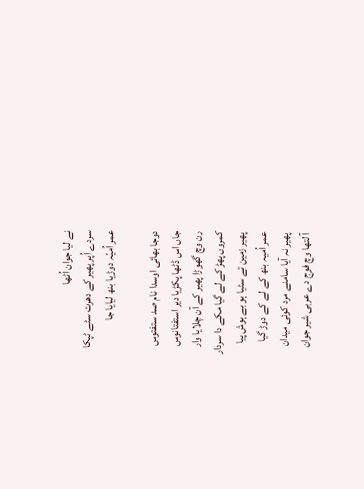نے لیا جوان اُٹھا
سردے اُپر پھیر کے دھرت سٹے ٹپکا
عمر اُمیّہ دوڑیا بنھ لیایا جا

دوجا بھائی اوسدا نام صد ستفتوس
جاں اس ڈٹھا پکڑیا دیر استفتانوس
رن وچ گھوڑا پھیر کے آن چلایا وار
کمروں پھڑ کے لے گیا مکے دا سردار
پھیر زمین تے سٹیا ہو بے ہوش پیا
عمر اُمیہ بنھ کے لے کے دوڑ گیا
پھیر نہ آیا سامنے مرد کوئی میدان
آ لتھا وچ فوج دے عربی شیر جوان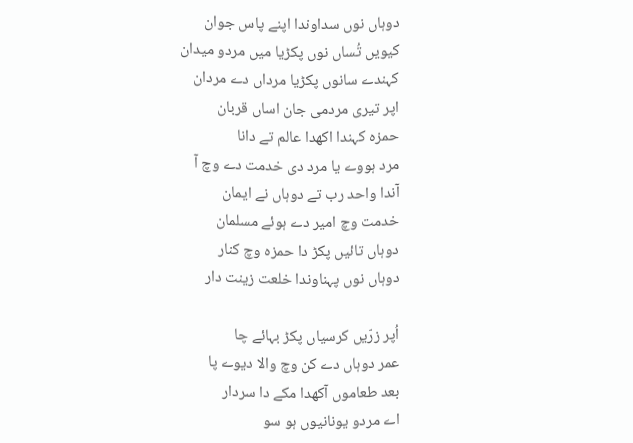دوہاں نوں سداوندا اپنے پاس جوان
کیویں تُساں نوں پکڑیا میں مردو میدان
کہندے سانوں پکڑیا مرداں دے مردان
اپر تیری مردمی جان اساں قربان
حمزہ کہندا اکھدا عالم تے دانا
مرد ہووے یا مرد دی خدمت دے وچ آ
آندا واحد رب تے دوہاں نے ایمان
خدمت وچ امیر دے ہوئے مسلمان
دوہاں تائیں پکڑ دا حمزہ وچ کنار
دوہاں نوں پہناوندا خلعت زینت دار

اُپر زرّیں کرسیاں پکڑ بہائے چا
عمر دوہاں دے کن وچ والا دیوے پا
بعد طعاموں آکھدا مکے دا سردار
اے مردو یونانیوں ہو سو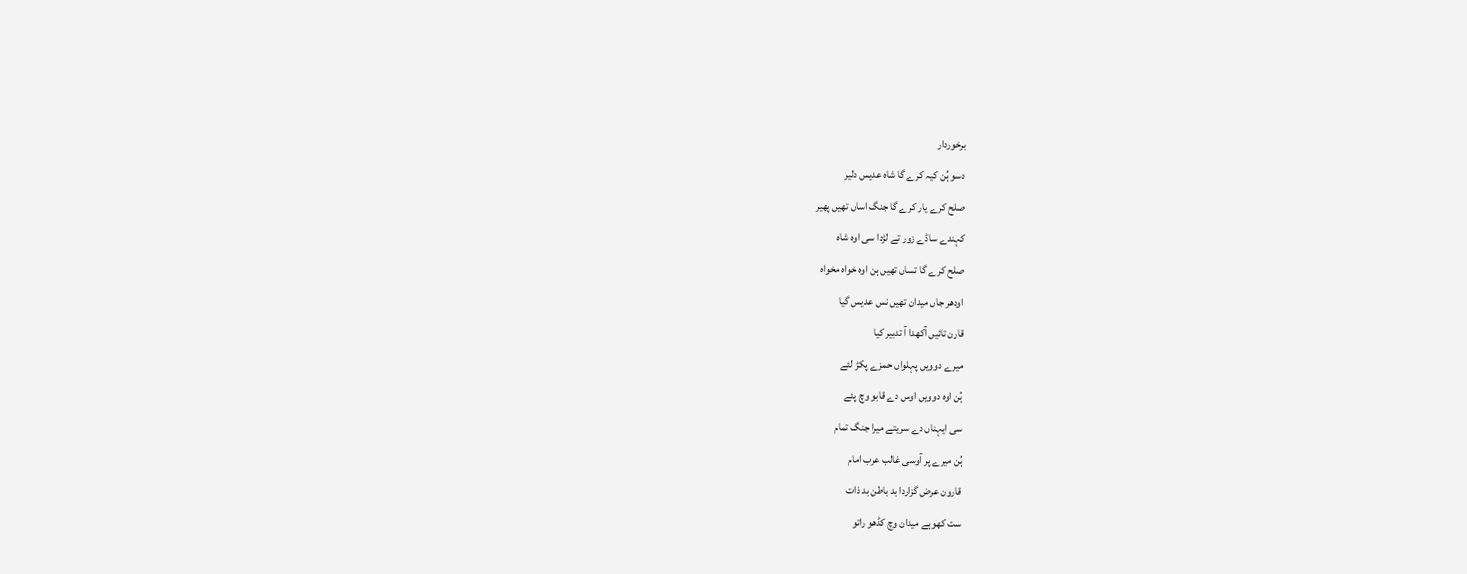برخوردار
دسو ہُن کیہ کرے گا شاہ عدیس دلیر
صلح کرے یار کرے گا جنگ اساں تھیں پھیر
کہندے ساڈے زور تے لڑدا سی اوہ شاہ
صلح کرے گا تساں تھیں ہن اوہ خواہ مخواہ
اودھر جاں میدان تھیں نس عدیس گیا
قارن تائیں آکھدا آ تدبیر کیا
میرے دوویں پہلواں حمزے پکڑ لئے
ہُن اوہ دوویں اوس دے قابو وچ پئے
سی ایہناں دے سریتے میرا جنگ تمام
ہُن میرے پر آوسی غالب عرب امام
قارون عرض گزاردا بد باطن بد ذات
ست کھوہے میدان وچ کڈھو راتو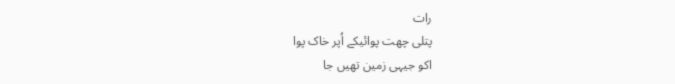رات
پتلی چھت پوائیکے اُپر خاک پوا
اکو جیہی زمین تھیں جا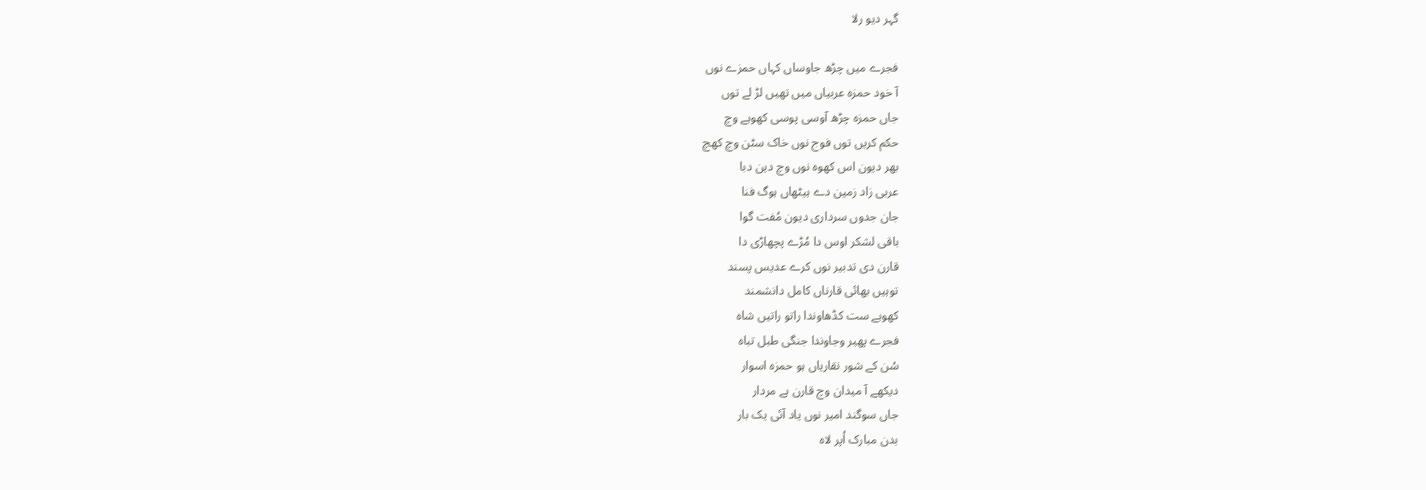گہر دیو رلا

فجرے میں چڑھ جاوساں کہاں حمزے نوں
آ خود حمزہ عربیاں میں تھیں لڑ لے توں
جاں حمزہ چڑھ آوسی پوسی کھوہے وچ
حکم کریں توں فوج نوں خاک سٹن وچ کھچ
بھر دیون اس کھوہ نوں وچ دین دبا
عربی زاد زمین دے ہیٹھاں ہوگ فنا
جان جدوں سرداری دیون مُفت گوا
باقی لشکر اوس دا مُڑے پچھاڑی دا
قارن دی تدبیر نوں کرے عدیس پسند
توہیں بھائی قارناں کامل دانشمند
کھوہے ست کڈھاوندا راتو راتیں شاہ
فجرے پھیر وجاوندا جنگی طبل تباہ
سُن کے شور نقاریاں ہو حمزہ اسوار
دیکھے آ میدان وچ قارن ہے مردار
جاں سوگند امیر نوں یاد آئی یک بار
بدن مبارک اُپر لاہ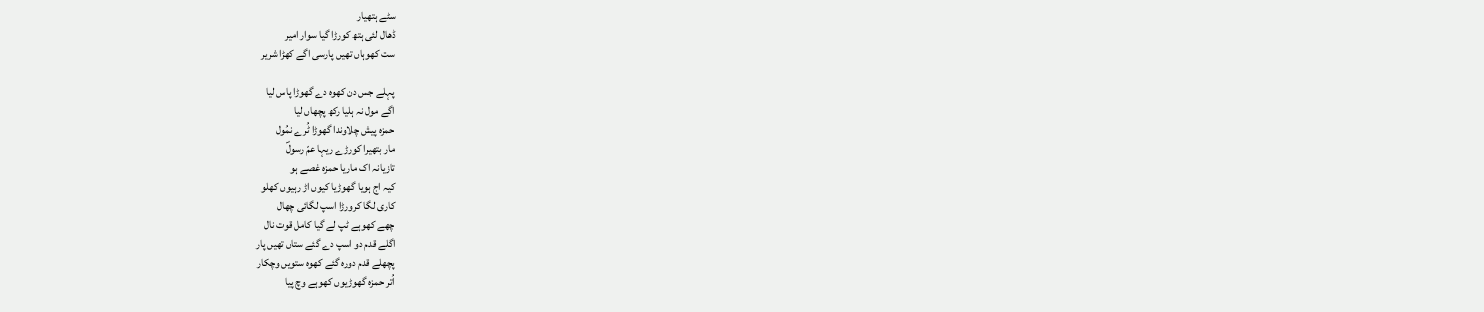سٹے ہتھیار
ڈھال لئی ہتھ کورڑا گیا سوار امیر
ست کھوہاں تھیں پارسی اگے کھڑا شریر

پہلے جس دن کھوہ دے گھوڑا پاس لیا
اگے مول نہ ہلیا رکھ پچھاں لیا
حمزہ پیش چلاوندا گھوڑا ٹُرے نمُول
مار بتھیرا کورڑے ریہا عمّ رسولؐ
تازیانہ اک ماریا حمزہ غصے ہو
کیہ اج ہویا گھوڑیا کیوں اڑ رہیوں کھلو
کاری لگا کرورڑا اسپ لگائی چھال
چھے کھوہے ٹپ لے گیا کامل قوت نال
اگلے قدم دو اسپ دے گئے ستاں تھیں پار
پچھلے قدم دورہ گئے کھوہ ستویں وچکار
اُتر حمزہ گھوڑیوں کھوہے وچ پیا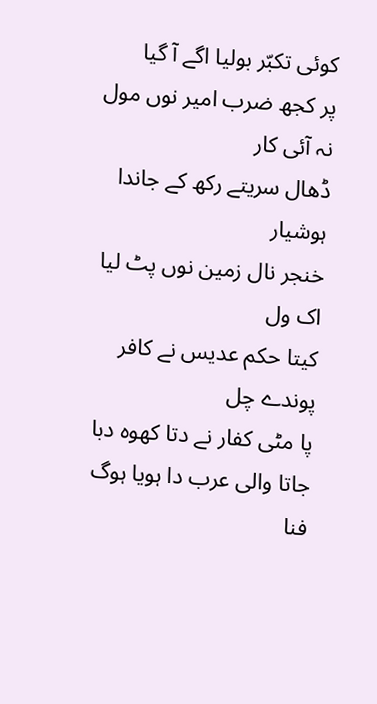کوئی تکبّر بولیا اگے آ گیا
پر کجھ ضرب امیر نوں مول نہ آئی کار
ڈھال سریتے رکھ کے جاندا ہوشیار
خنجر نال زمین نوں پٹ لیا اک ول
کیتا حکم عدیس نے کافر پوندے چل
پا مٹی کفار نے دتا کھوہ دبا
جاتا والی عرب دا ہویا ہوگ فنا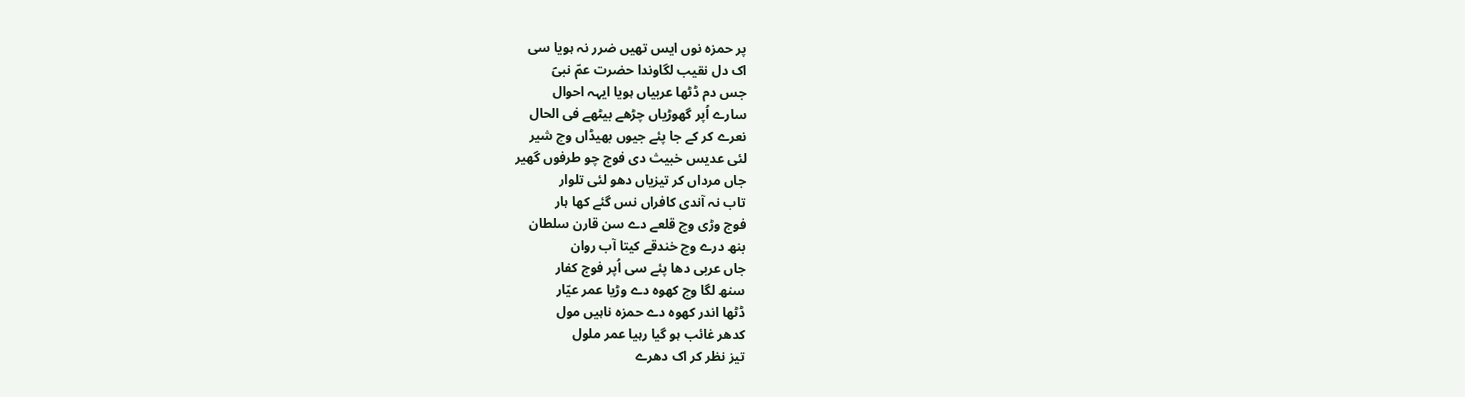پر حمزہ نوں ایس تھیں ضرر نہ ہویا سی
اک دل نقیب لگاوندا حضرت عمّ نبیؐ
جس دم ڈٹھا عربیاں ہویا ایہہ احوال
سارے اُپر گھوڑیاں چڑھے بیٹھے فی الحال
نعرے کر کے جا پئے جیوں بھیڈاں وچ شیر
لئی عدیس خبیث دی فوج چو طرفوں گھیر
جاں مرداں کر تیزیاں دھو لئی تلوار
تاب نہ آندی کافراں نس گئے کھا ہار
فوج وڑی وچ قلعے دے سن قارن سلطان
بنھ درے وچ خندقے کیتا آب روان
جاں عربی دھا پئے سی اُپر فوج کفار
سنھ لگا وچ کھوہ دے وڑیا عمر عیّار
ڈٹھا اندر کھوہ دے حمزہ ناہیں مول
کدھر غائب ہو گیا رہیا عمر ملول
تیز نظر کر اک دھرے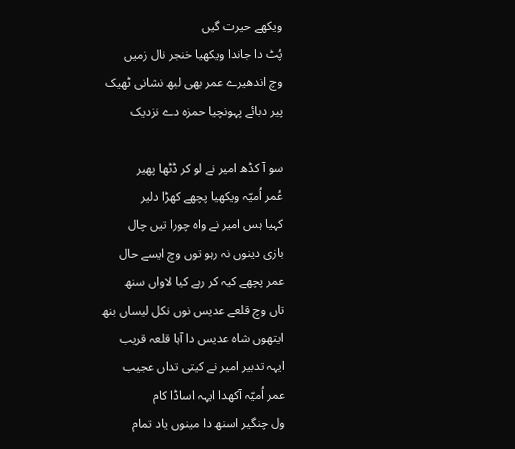ویکھے حیرت گیں
پُٹ دا جاندا ویکھیا خنجر نال زمیں
وچ اندھیرے عمر بھی لبھ نشانی ٹھیک
پیر دبائے پہونچیا حمزہ دے نزدیک

سو آ کڈھ امیر نے لو کر ڈٹھا پھیر
عُمر اُمیّہ ویکھیا پچھے کھڑا دلیر
کہیا ہس امیر نے واہ چورا تیں چال
بازی دینوں نہ رہو توں وچ ایسے حال
عمر پچھے کیہ کر رہے کیا لاواں سنھ
تاں وچ قلعے عدیس نوں نکل لیساں بنھ
ایتھوں شاہ عدیس دا آہا قلعہ قریب
ایہہ تدبیر امیر نے کیتی تداں عجیب
عمر اُمیّہ آکھدا ایہہ اساڈا کام
ول چنگیر اسنھ دا مینوں یاد تمام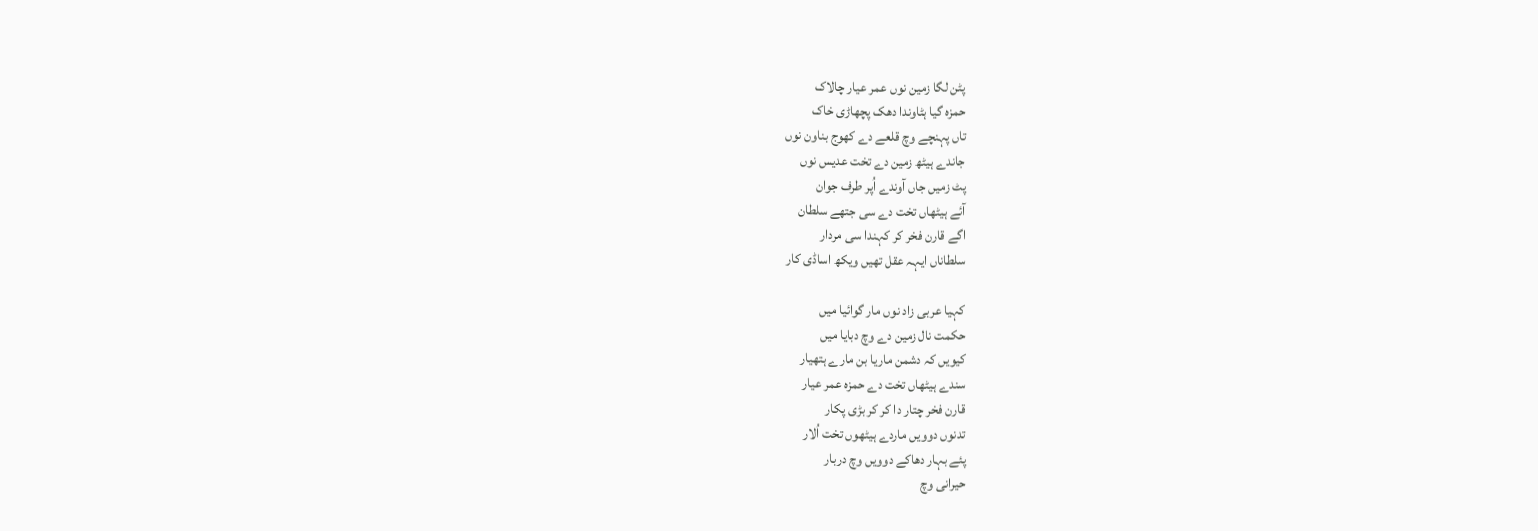پٹن لگا زمین نوں عمر عیار چالاک
حمزہ گیا ہٹاوندا دھک پچھاڑی خاک
تاں پہنچے وچ قلعے دے کھوج بناون نوں
جاندے ہیٹھ زمین دے تخت عدیس نوں
پٹ زمیں جاں آوندے اُپر طرف جوان
آئے ہیٹھاں تخت دے سی جتھے سلطان
اگے قارن فخر کر کہندا سی مردار
سلطاناں ایہہ عقل تھیں ویکھ اساڈی کار

کہیا عربی زاد نوں مار گوائیا میں
حکمت نال زمین دے وچ دبایا میں
کیویں کہ دشمن ماریا بن مارے ہتھیار
سندے ہیٹھاں تخت دے حمزہ عمر عیار
قارن فخر چتار دا کر کر بڑی پکار
تدنوں دوویں ماردے ہیٹھوں تخت اُلار
پئے بہار دھاکے دوویں وچ دربار
حیرانی وچ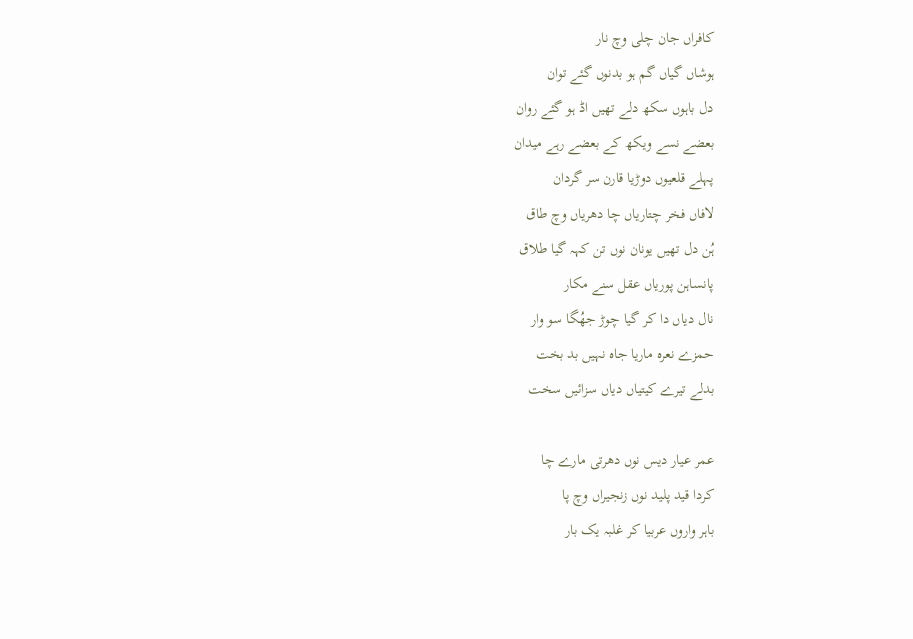کافراں جان چلی وچ نار
ہوشاں گیاں گم ہو بدنوں گئے توان
دل باہوں سکھ دلے تھیں اڈ ہو گئے روان
بعضے نسے ویکھ کے بعضے رہے میدان
پہلے قلعیوں دوڑیا قارن سر گردان
لافاں فخر چتاریاں چا دھریاں وچ طاق
ہُن دل تھیں یونان نوں تن کہہ گیا طلاق
پانساہن پوریاں عقل سنے مکار
نال دیاں دا کر گیا چوڑ جھُگا سو وار
حمزے نعرہ ماریا جاہ نہیں بد بخت
بدلے تیرے کیتیاں دیاں سزائیں سخت

عمر عیار دیس نوں دھرتی مارے چا
کردا قید پلید نوں زنجیراں وچ پا
باہر واروں عربیا کر غلبہ یک بار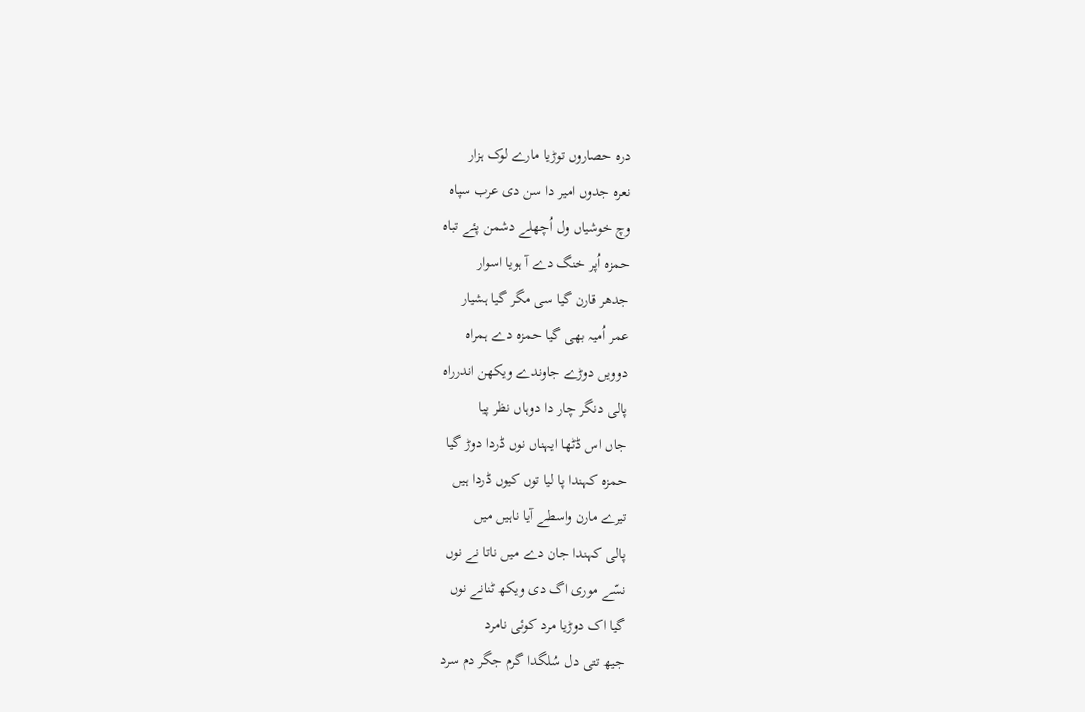درہ حصاروں توڑیا مارے لوک ہزار
نعرہ جدوں امیر دا سن دی عرب سپاہ
وچ خوشیاں ول اُچھلے دشمن پئے تباہ
حمزہ اُپر خنگ دے آ ہویا اسوار
جدھر قارن گیا سی مگر گیا ہشیار
عمر اُمیہ بھی گیا حمزہ دے ہمراہ
دوویں دوڑے جاوندے ویکھن اندرراہ
پالی دنگر چار دا دوہاں نظر پیا
جاں اس ڈٹھا ایہناں نوں ڈردا دوڑ گیا
حمزہ کہندا پا لیا توں کیوں ڈردا ہیں
تیرے مارن واسطے آیا ناہیں میں
پالی کہندا جان دے میں ناتا نے نوں
نسّے موری اگ دی ویکھ ٹنانے نوں
گیا اک دوڑیا مرد کوئی نامرد
جیھ تتی دل سُلگدا گرم جگر دم سرد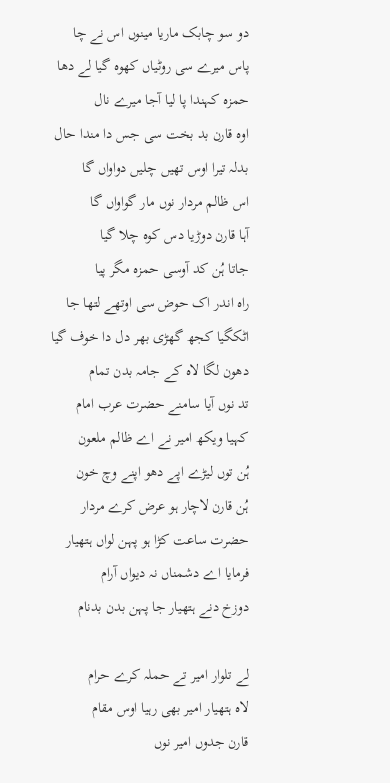دو سو چابک ماریا مینوں اس نے چا
پاس میرے سی روٹیاں کھوہ گیا لے دھا
حمزہ کہندا پا لیا آجا میرے نال
اوہ قارن بد بخت سی جس دا مندا حال
بدلہ تیرا اوس تھیں چلیں دواواں گا
اس ظالم مردار نوں مار گواواں گا
آہا قارن دوڑیا دس کوہ چلا گیا
جاتا ہُن کد آوسی حمزہ مگر پیا
راہ اندر اک حوض سی اوتھے لتھا جا
اٹکگیا کجھ گھڑی بھر دل دا خوف گیا
دھون لگا لاہ کے جامہ بدن تمام
تد نوں آیا سامنے حضرت عرب امام
کہیا ویکھ امیر نے اے ظالم ملعون
ہُن توں لیڑے اپے دھو اپنے وچ خون
ہُن قارن لاچار ہو عرض کرے مردار
حضرت ساعت کڑا ہو پہن لواں ہتھیار
فرمایا اے دشمناں نہ دیواں آرام
دوزخ دنے ہتھیار جا پہن بدن بدنام

لے تلوار امیر تے حملہ کرے حرام
لاہ ہتھیار امیر بھی رہیا اوس مقام
قارن جدوں امیر نوں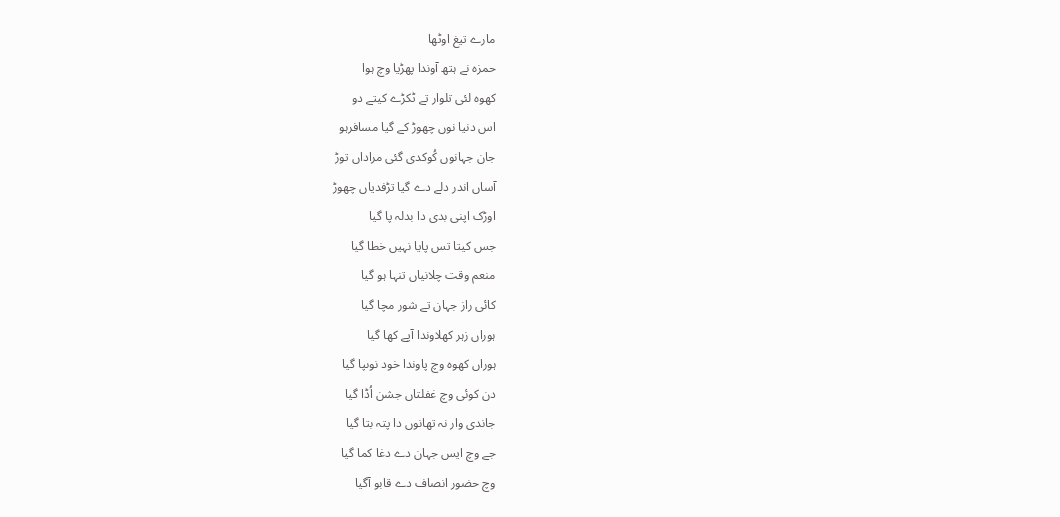مارے تیغ اوٹھا
حمزہ نے ہتھ آوندا پھڑیا وچ ہوا
کھوہ لئی تلوار تے ٹکڑے کیتے دو
اس دنیا نوں چھوڑ کے گیا مسافرہو
جان جہانوں کُوکدی گئی مراداں توڑ
آساں اندر دلے دے گیا تڑفدیاں چھوڑ
اوڑک اپنی بدی دا بدلہ پا گیا
جس کیتا تس پایا نہیں خطا گیا
منعم وقت چلانیاں تنہا ہو گیا
کائی راز جہان تے شور مچا گیا
ہوراں زہر کھلاوندا آپے کھا گیا
ہوراں کھوہ وچ پاوندا خود نوںپا گیا
دن کوئی وچ غفلتاں جشن اُڈا گیا
جاندی وار نہ تھانوں دا پتہ بتا گیا
جے وچ ایس جہان دے دغا کما گیا
وچ حضور انصاف دے قابو آگیا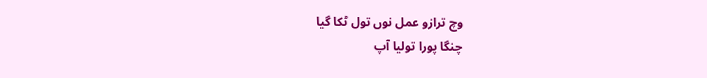وچ ترازو عمل نوں تول ٹکا گیا
چنگا پورا تولیا آپ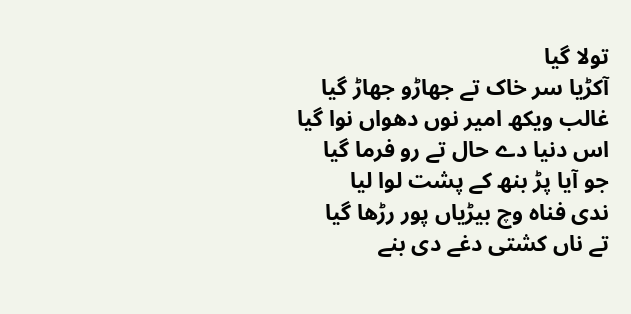تولا گیا
آکڑیا سر خاک تے جھاڑو جھاڑ گیا
غالب ویکھ امیر نوں دھواں نوا گیا
اس دنیا دے حال تے رو فرما گیا
جو آیا پڑ بنھ کے پشت لوا لیا
ندی فناہ وچ بیڑیاں پور رڑھا گیا
تے ناں کشتی دغے دی بنے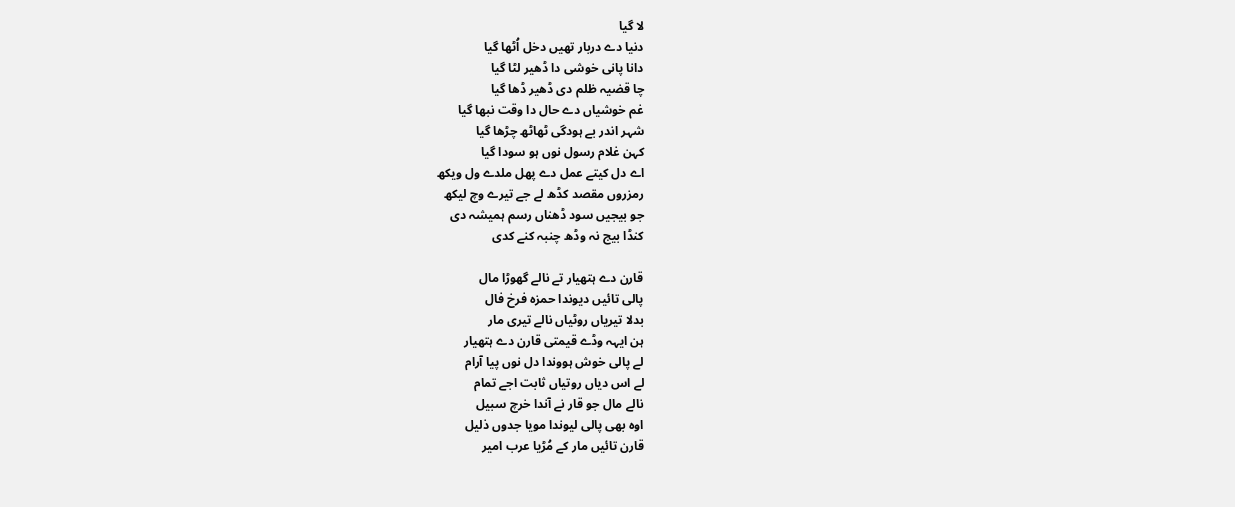لا گیا
دنیا دے دربار تھیں دخل اُٹھا گیا
دانا پانی خوشی دا ڈھیر لٹا گیا
چا قضیہ ظلم دی ڈھیر ڈھا گیا
غم خوشیاں دے حال دا وقت نبھا گیا
شہر اندر بے ہودگی ٹھاٹھ چڑھا گیا
کہن غلام رسول نوں ہو سودا گیا
اے دل کیتے عمل دے پھل ملدے ول ویکھ
رمزروں مقصد کڈھ لے جے تیرے وچ لیکھ
جو بیجیں سود ڈھناں رسم ہمیشہ دی
کنڈا بیج نہ وڈھ چنبہ کنے کدی

قارن دے ہتھیار تے نالے گھوڑا مال
پالی تائیں دیوندا حمزہ فرخ فال
بدلا تیریاں روٹیاں نالے تیری مار
ہن ایہہ وڈے قیمتی قارن دے ہتھیار
لے پالی خوش ہووندا دل نوں پیا آرام
لے اس دیاں روتیاں ثابت اجے تمام
نالے مال جو قار نے آندا خرچ سبیل
اوہ بھی پالی لیوندا مویا جدوں ذلیل
قارن تائیں مار کے مُڑیا عرب امیر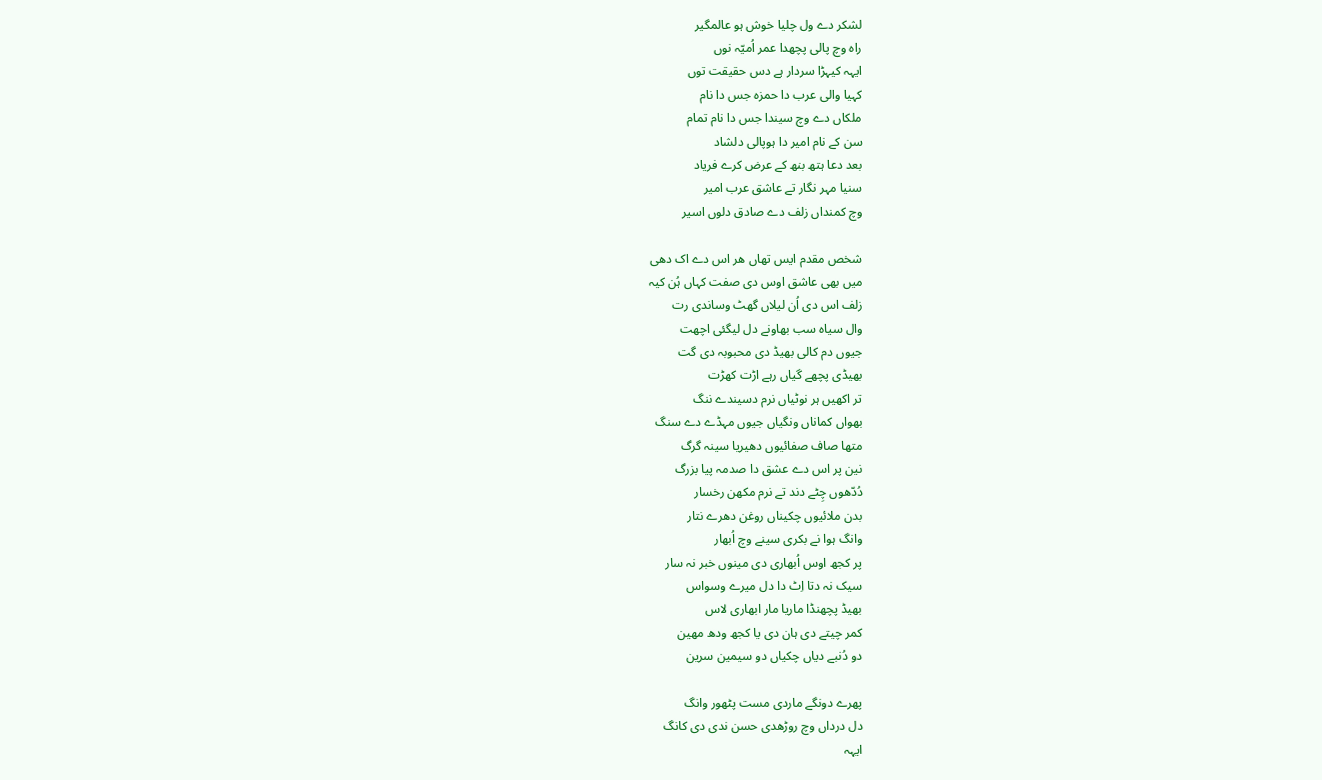لشکر دے ول چلیا خوش ہو عالمگیر
راہ وچ پالی پچھدا عمر اُمیّہ نوں
ایہہ کیہڑا سردار ہے دس حقیقت توں
کہیا والی عرب دا حمزہ جس دا نام
ملکاں دے وچ سیندا جس دا نام تمام
سن کے نام امیر دا ہوپالی دلشاد
بعد دعا ہتھ بنھ کے عرض کرے فریاد
سنیا مہر نگار تے عاشق عرب امیر
وچ کمنداں زلف دے صادق دلوں اسیر

شخص مقدم ایس تھاں ھر اس دے اک دھی
میں بھی عاشق اوس دی صفت کہاں ہُن کیہ
زلف اس دی اُن لیلاں گھٹ وساندی رت
وال سیاہ سب بھاونے دل لیگئی اچھت
جیوں دم کالی بھیڈ دی محبوبہ دی گت
بھیڈی پچھے گیاں رہے اڑت کھڑت
تر اکھیں ہر نوٹیاں نرم دسیندے ننگ
بھواں کماناں ونگیاں جیوں مہڈے دے سنگ
متھا صاف صفائیوں دھیریا سینہ گرگ
نین پر اس دے عشق دا صدمہ پیا بزرگ
دُدّھوں چِٹے دند تے نرم مکھن رخسار
بدن ملائیوں چکیناں روغن دھرے نتار
وانگ ہوا نے بکری سینے وچ اُبھار
پر کجھ اوس اُبھاری دی مینوں خبر نہ سار
سیک نہ دتا اِٹ دا دل میرے وسواس
بھیڈ پچھنڈا ماریا مار ابھاری لاس
کمر چیتے دی ہان دی یا کجھ ودھ مھین
دو دُنبے دیاں چکیاں دو سیمین سرین

پھرے دونگے ماردی مست پٹھور وانگ
دل درداں وچ روڑھدی حسن ندی دی کانگ
ایہہ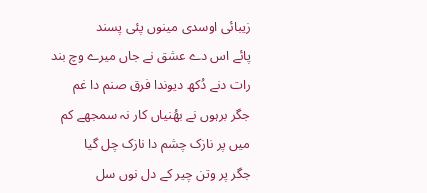زیبائی اوسدی مینوں پئی پسند
پائے اس دے عشق نے جاں میرے وچ بند
رات دنے دُکھ دیوندا فرق صنم دا غم
جگر برہوں نے بھُنیاں کار نہ سمجھے کم
میں پر نازک چشم دا نازک چل گیا
جگر پر وتن چیر کے دل نوں سل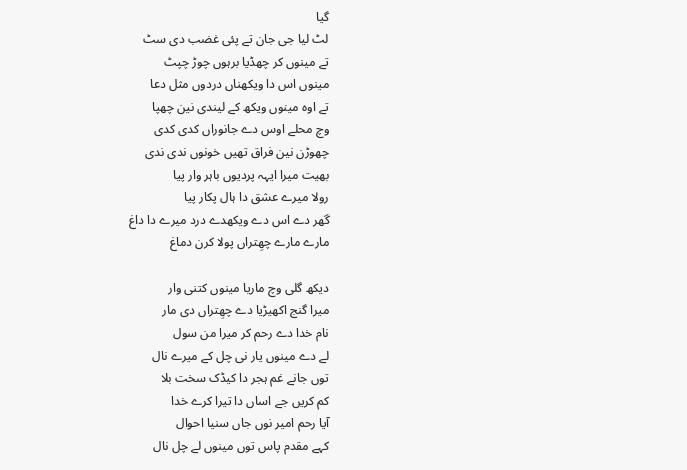گیا
لٹ لیا جی جان تے پئی غضب دی سٹ
تے مینوں کر چھڈیا برہوں چوڑ چپٹ
مینوں اس دا ویکھناں دردوں مثل دعا
تے اوہ مینوں ویکھ کے لیندی نین چھپا
وچ محلے اوس دے جانوراں کدی کدی
چھوڑن نین فراق تھیں خونوں ندی ندی
بھیت میرا ایہہ پردیوں باہر وار پیا
رولا میرے عشق دا ہال پکار پیا
گھر دے اس دے ویکھدے درد میرے دا داغ
مارے مارے چھِتراں پولا کرن دماغ

دیکھ گلی وچ ماریا مینوں کتنی وار
میرا گنج اکھیڑیا دے چھِتراں دی مار
نام خدا دے رحم کر میرا من سول
لے دے مینوں یار نی چل کے میرے نال
توں جانے غم ہجر دا کیڈک سخت بلا
کم کریں جے اساں دا تیرا کرے خدا
آیا رحم امیر نوں جاں سنیا احوال
کہے مقدم پاس توں مینوں لے چل نال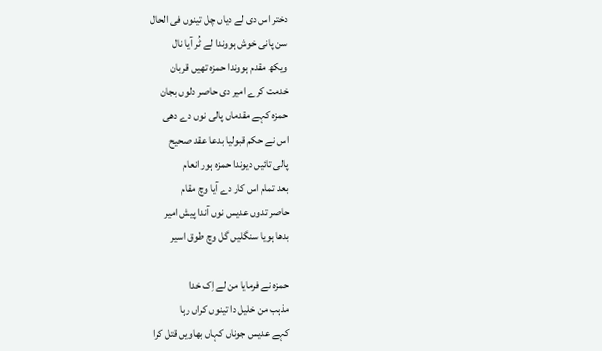دختر اس دی لے دیاں چل تینوں فی الحال
سن پانی خوش ہووندا لے ٹُر آیا نال
ویکھ مقدم ہووندا حمزہ تھیں قربان
خدمت کرے امیر دی حاصر دلوں بجان
حمزہ کہے مقدماں پالی نوں دے دھی
اس نے حکم قبولیا بدعا عقد صحیح
پالی تائیں دیوندا حمزہ ہور انعام
بعد تمام اس کار دے آیا وچ مقام
حاصر تدوں عدیس نوں آندا پیش امیر
بدھا ہویا سنگلیں گل وچ طوق اسیر

حمزہ نے فرمایا من لے اِک خدا
مذہب من خلیل دا تینوں کراں رہا
کہے عدیس جوناں کہاں بھاویں قتل کرا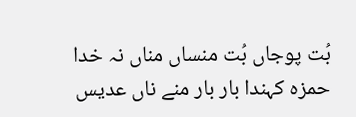بُت پوجاں بُت منساں مناں نہ خدا
حمزہ کہندا بار بار منے ناں عدیس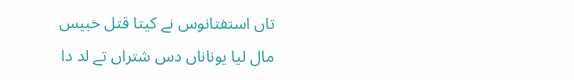تاں استفتانوس نے کیتا قتل خبیس
مال لیا یوناناں دس شتراں تے لد دا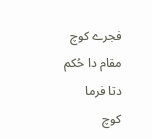فجرے کوچ مقام دا حُکم دتا فرما
کوچ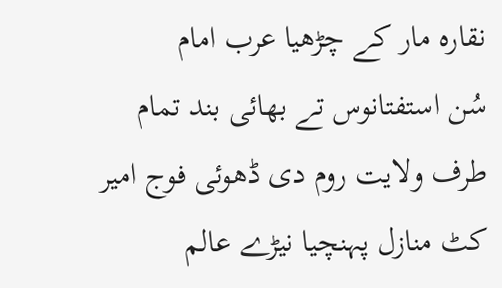نقارہ مار کے چڑھیا عرب امام
سُن استفتانوس تے بھائی بند تمام
طرف ولایت روم دی ڈھوئی فوج امیر
کٹ منازل پہنچیا نیڑے عالم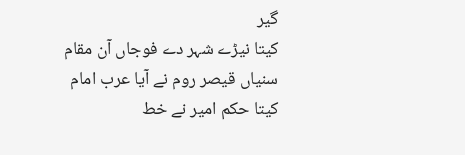گیر
کیتا نیڑے شہر دے فوجاں آن مقام
سنیاں قیصر روم نے آیا عرب امام
کیتا حکم امیر نے خط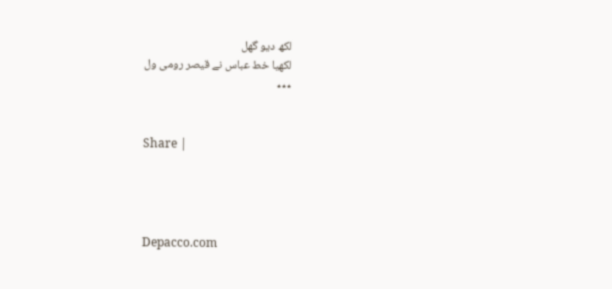لکھ دیو گھل
لکھیا خط عباس نے قیصر رومی ول
٭٭٭


Share |




Depacco.com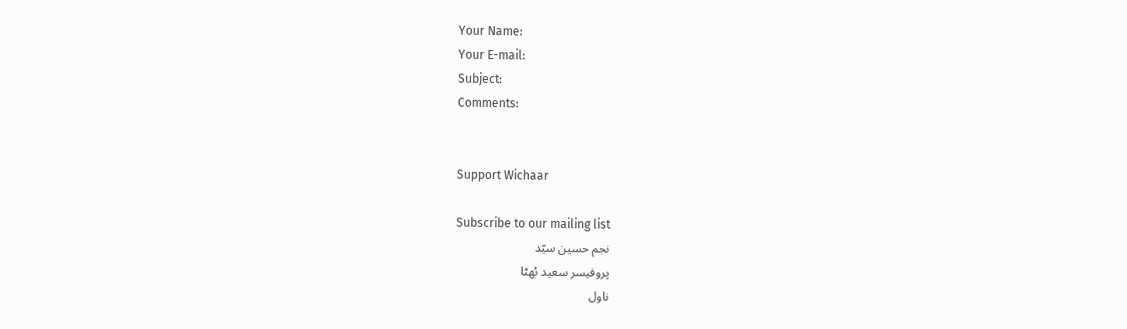Your Name:
Your E-mail:
Subject:
Comments:


Support Wichaar

Subscribe to our mailing list
نجم حسین سیّد
پروفیسر سعید بُھٹا
ناول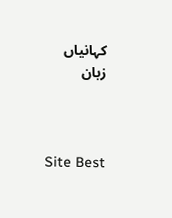کہانیاں
زبان



Site Best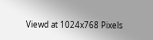Viewd at 1024x768 Pixels